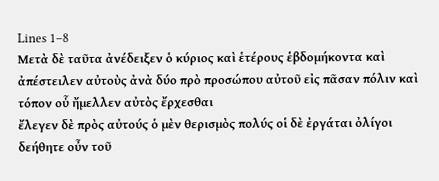Lines 1–8
Μετὰ δὲ ταῦτα ἀνέδειξεν ὁ κύριος καὶ ἑτέρους ἑβδομήκοντα καὶ ἀπέστειλεν αὐτοὺς ἀνὰ δύο πρὸ προσώπου αὐτοῦ εἰς πᾶσαν πόλιν καὶ τόπον οὗ ἤμελλεν αὐτὸς ἔρχεσθαι
ἔλεγεν δὲ πρὸς αὐτούς ὁ μὲν θερισμὸς πολύς οἱ δὲ ἐργάται ὀλίγοι δεήθητε οὖν τοῦ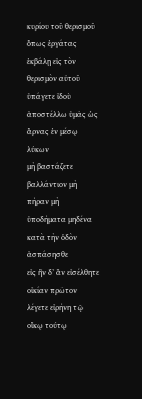κυρίου τοῦ θερισμοῦ ὅπως ἐργάτας ἐκβάλῃ εἰς τὸν θερισμὸν αὐτοῦ
ὑπάγετε ἰδοὺ ἀποστέλλω ὑμᾶς ὡς ἄρνας ἐν μέσῳ λύκων
μὴ βαστάζετε βαλλάντιον μὴ πήραν μὴ ὑποδήματα μηδένα κατὰ τὴν ὁδὸν ἀσπάσησθε
εἰς ἣν δ’ ἂν εἰσέλθητε οἰκίαν πρῶτον λέγετε εἰρήνη τῷ οἴκῳ τούτῳ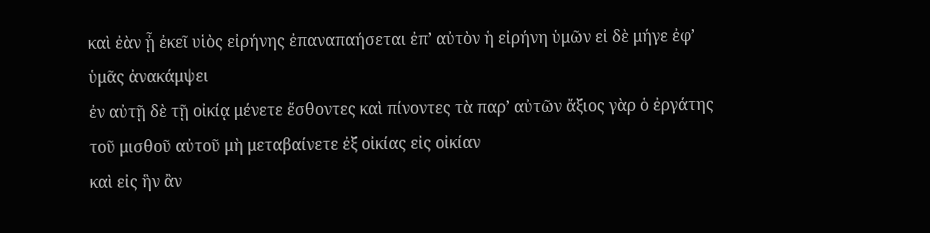καὶ ἐὰν ᾖ ἐκεῖ υἱὸς εἰρήνης ἐπαναπαήσεται ἐπ’ αὐτὸν ἡ εἰρήνη ὑμῶν εἰ δὲ μήγε ἐφ’ ὑμᾶς ἀνακάμψει
ἐν αὐτῇ δὲ τῇ οἰκίᾳ μένετε ἔσθοντες καὶ πίνοντες τὰ παρ’ αὐτῶν ἄξιος γὰρ ὁ ἐργάτης τοῦ μισθοῦ αὐτοῦ μὴ μεταβαίνετε ἐξ οἰκίας εἰς οἰκίαν
καὶ εἰς ἣν ἂν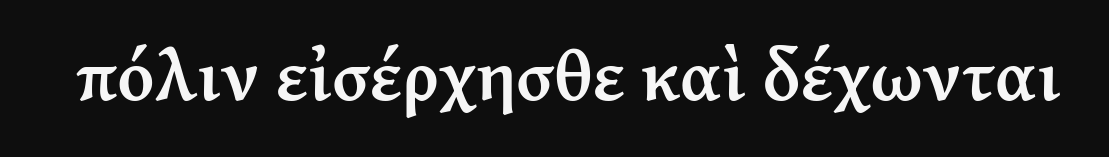πόλιν εἰσέρχησθε καὶ δέχωνται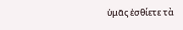ὑμᾶς ἐσθίετε τὰ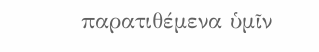παρατιθέμενα ὑμῖν